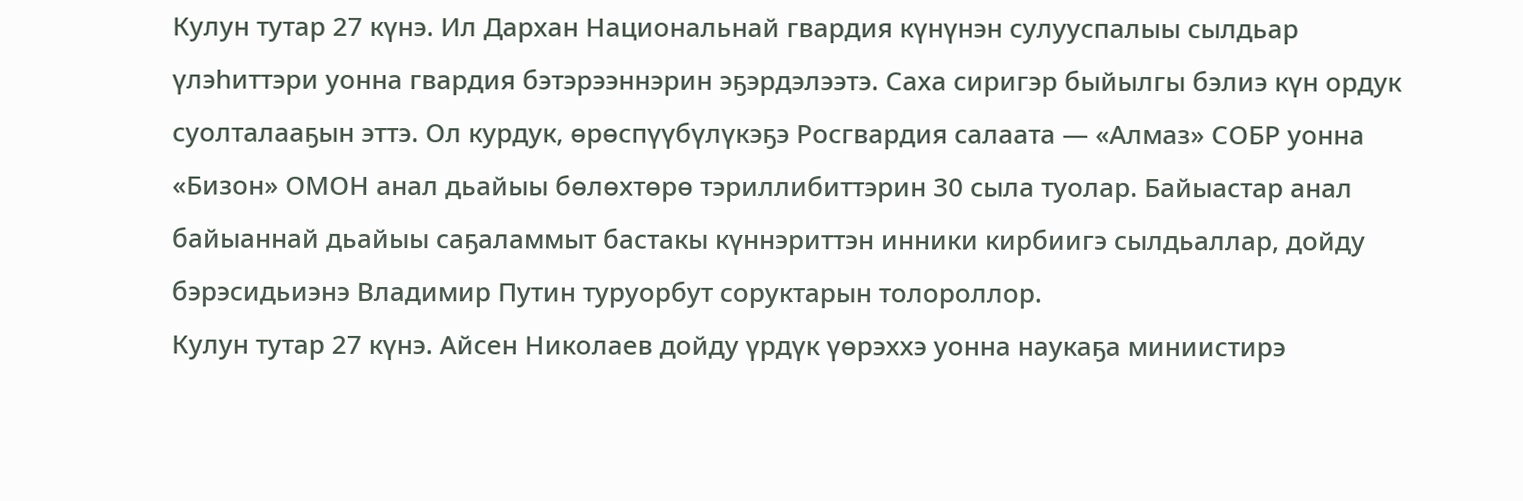Кулун тутар 27 күнэ. Ил Дархан Национальнай гвардия күнүнэн сулууспалыы сылдьар үлэһиттэри уонна гвардия бэтэрээннэрин эҕэрдэлээтэ. Саха сиригэр быйылгы бэлиэ күн ордук суолталааҕын эттэ. Ол курдук, өрөспүүбүлүкэҕэ Росгвардия салаата — «Алмаз» СОБР уонна «Бизон» ОМОН анал дьайыы бөлөхтөрө тэриллибиттэрин 30 сыла туолар. Байыастар анал байыаннай дьайыы саҕаламмыт бастакы күннэриттэн инники кирбиигэ сылдьаллар, дойду бэрэсидьиэнэ Владимир Путин туруорбут соруктарын толороллор.
Кулун тутар 27 күнэ. Айсен Николаев дойду үрдүк үөрэххэ уонна наукаҕа миниистирэ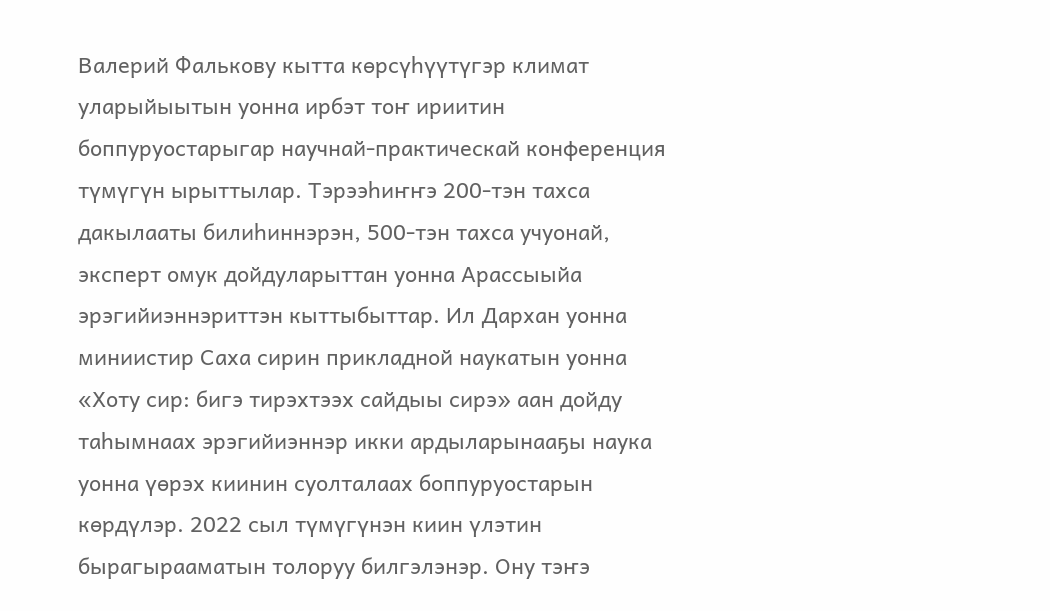Валерий Фалькову кытта көрсүһүүтүгэр климат уларыйыытын уонна ирбэт тоҥ ириитин боппуруостарыгар научнай-практическай конференция түмүгүн ырыттылар. Тэрээһиҥҥэ 200-тэн тахса дакылааты билиһиннэрэн, 500-тэн тахса учуонай, эксперт омук дойдуларыттан уонна Арассыыйа эрэгийиэннэриттэн кыттыбыттар. Ил Дархан уонна миниистир Саха сирин прикладной наукатын уонна «Хоту сир: бигэ тирэхтээх сайдыы сирэ» аан дойду таһымнаах эрэгийиэннэр икки ардыларынааҕы наука уонна үөрэх киинин суолталаах боппуруостарын көрдүлэр. 2022 сыл түмүгүнэн киин үлэтин бырагырааматын толоруу билгэлэнэр. Ону тэҥэ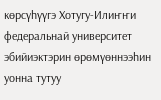көрсүһүүгэ Хотугу-Илиҥҥи федеральнай университет эбийиэктэрин өрөмүөннээһин уонна тутуу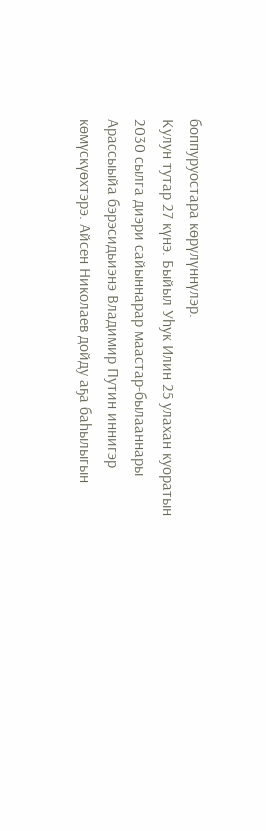боппуруостара көрүлүннүлэр.
Кулун тутар 27 күнэ. Быйыл Уһук Илин 25 улахан куоратын 2030 сылга диэри сайыннарар маастар-былааннары Арассыыйа бэрэсидьиэнэ Владимир Путин иннигэр көмүскүөхтэрэ. Айсен Николаев дойду аҕа баһылыгын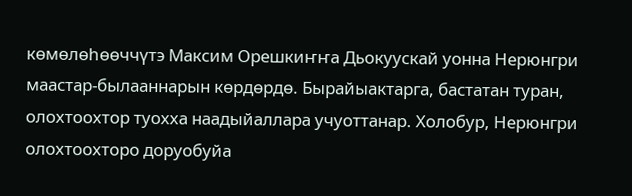көмөлөһөөччүтэ Максим Орешкиҥҥа Дьокуускай уонна Нерюнгри маастар-былааннарын көрдөрдө. Бырайыактарга, бастатан туран, олохтоохтор туохха наадыйаллара учуоттанар. Холобур, Нерюнгри олохтоохторо доруобуйа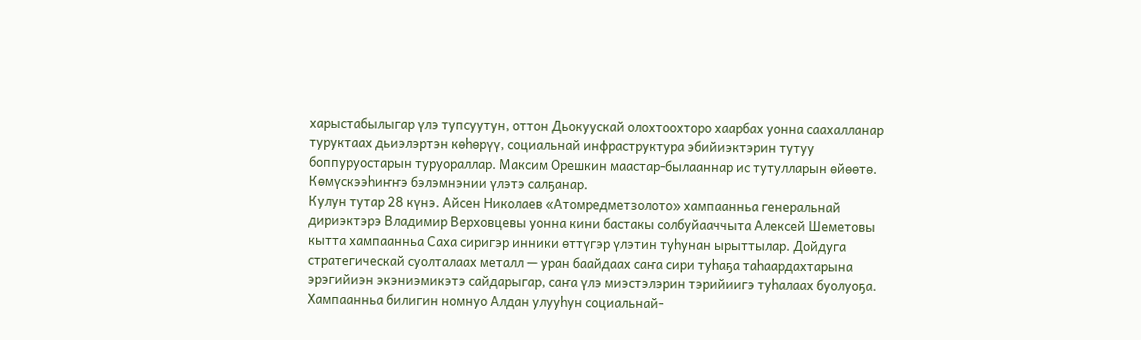харыстабылыгар үлэ тупсуутун, оттон Дьокуускай олохтоохторо хаарбах уонна саахалланар туруктаах дьиэлэртэн көһөрүү, социальнай инфраструктура эбийиэктэрин тутуу боппуруостарын туруораллар. Максим Орешкин маастар-былааннар ис тутулларын өйөөтө. Көмүскээһиҥҥэ бэлэмнэнии үлэтэ салҕанар.
Кулун тутар 28 күнэ. Айсен Николаев «Атомредметзолото» хампаанньа генеральнай дириэктэрэ Владимир Верховцевы уонна кини бастакы солбуйааччыта Алексей Шеметовы кытта хампаанньа Саха сиригэр инники өттүгэр үлэтин туһунан ырыттылар. Дойдуга стратегическай суолталаах металл — уран баайдаах саҥа сири туһаҕа таһаардахтарына эрэгийиэн экэниэмикэтэ сайдарыгар, саҥа үлэ миэстэлэрин тэрийиигэ туһалаах буолуоҕа. Хампаанньа билигин номнуо Алдан улууһун социальнай-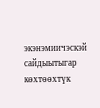экэнэмиичэскэй сайдыытыгар көхтөөхтүк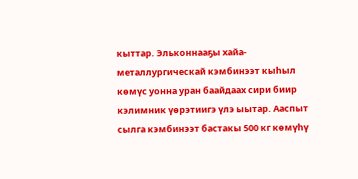кыттар. Эльконнааҕы хайа-металлургическай кэмбинээт кыһыл көмүс уонна уран баайдаах сири биир кэлимник үөрэтиигэ үлэ ыытар. Ааспыт сылга кэмбинээт бастакы 500 кг көмүһү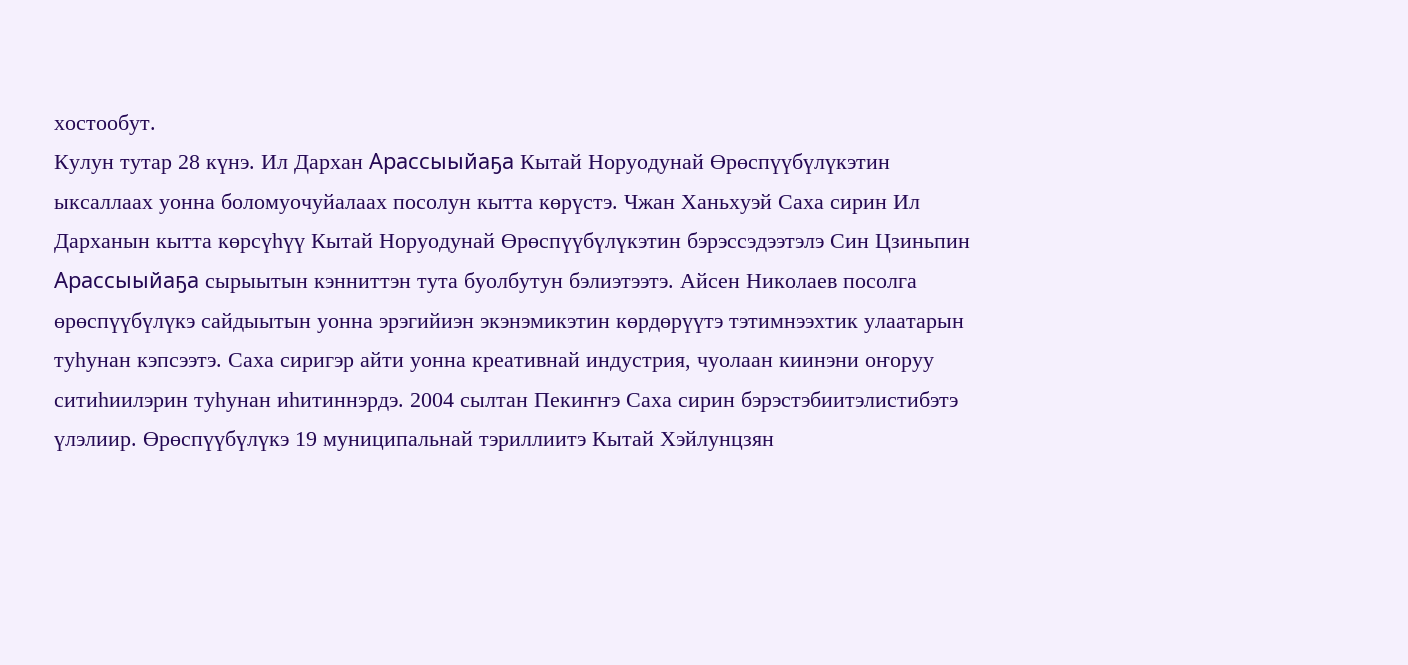хостообут.
Кулун тутар 28 күнэ. Ил Дархан Арассыыйаҕа Кытай Норуодунай Өрөспүүбүлүкэтин ыксаллаах уонна боломуочуйалаах посолун кытта көрүстэ. Чжан Ханьхуэй Саха сирин Ил Дарханын кытта көрсүһүү Кытай Норуодунай Өрөспүүбүлүкэтин бэрэссэдээтэлэ Син Цзиньпин Арассыыйаҕа сырыытын кэнниттэн тута буолбутун бэлиэтээтэ. Айсен Николаев посолга өрөспүүбүлүкэ сайдыытын уонна эрэгийиэн экэнэмикэтин көрдөрүүтэ тэтимнээхтик улаатарын туһунан кэпсээтэ. Саха сиригэр айти уонна креативнай индустрия, чуолаан киинэни оҥоруу ситиһиилэрин туһунан иһитиннэрдэ. 2004 сылтан Пекиҥҥэ Саха сирин бэрэстэбиитэлистибэтэ үлэлиир. Өрөспүүбүлүкэ 19 муниципальнай тэриллиитэ Кытай Хэйлунцзян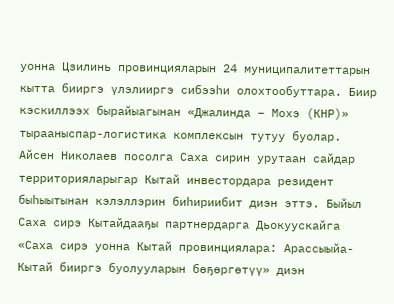уонна Цзилинь провинцияларын 24 муниципалитеттарын кытта бииргэ үлэлииргэ сибээһи олохтообуттара. Биир кэскиллээх бырайыагынан «Джалинда – Мохэ (КНР)» тырааныспар-логистика комплексын тутуу буолар. Айсен Николаев посолга Саха сирин урутаан сайдар территорияларыгар Кытай инвестордара резидент быһыытынан кэлэллэрин биһириибит диэн эттэ. Быйыл Саха сирэ Кытайдааҕы партнердарга Дьокуускайга «Саха сирэ уонна Кытай провинциялара: Арассыыйа-Кытай бииргэ буолууларын бөҕөргөтүү» диэн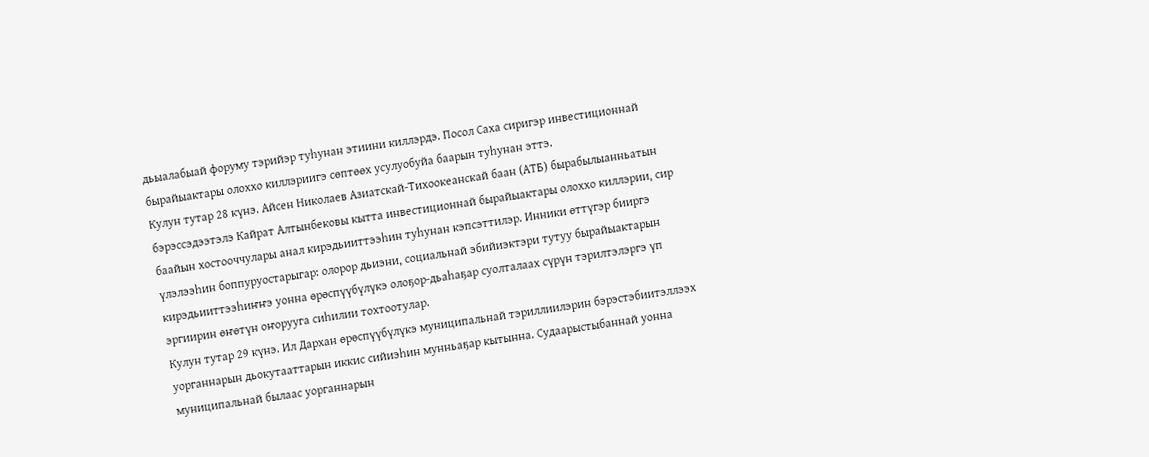дьыалабыай форуму тэрийэр туһунан этиини киллэрдэ. Посол Саха сиригэр инвестиционнай бырайыактары олоххо киллэриигэ сөптөөх усулуобуйа баарын туһунан эттэ.
Кулун тутар 28 күнэ. Айсен Николаев Азиатскай-Тихоокеанскай баан (АТБ) бырабылыанньатын бэрэссэдээтэлэ Кайрат Алтынбековы кытта инвестиционнай бырайыактары олоххо киллэрии, сир баайын хостооччулары анал кирэдьииттээһин туһунан кэпсэттилэр. Инники өттүгэр бииргэ үлэлээһин боппуруостарыгар: олорор дьиэни, социальнай эбийиэктэри тутуу бырайыактарын кирэдьииттээһиҥҥэ уонна өрөспүүбүлүкэ олоҕор-дьаһаҕар суолталаах сүрүн тэрилтэлэргэ үп эргиирин өҥөтүн оҥорууга сиһилии тохтоотулар.
Кулун тутар 29 күнэ. Ил Дархан өрөспүүбүлүкэ муниципальнай тэриллиилэрин бэрэстэбиитэллээх уорганнарын дьокутааттарын иккис сийиэһин мунньаҕар кытынна. Судаарыстыбаннай уонна муниципальнай былаас уорганнарын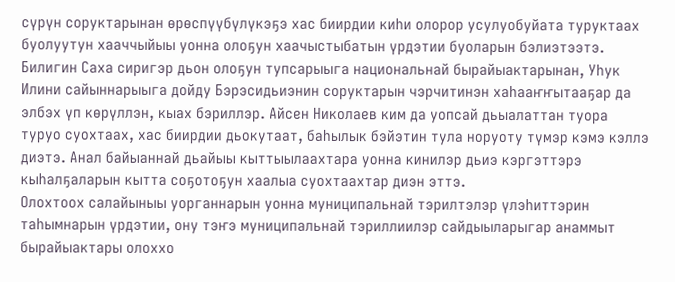сүрүн соруктарынан өрөспүүбүлүкэҕэ хас биирдии киһи олорор усулуобуйата туруктаах буолуутун хааччыйыы уонна олоҕун хаачыстыбатын үрдэтии буоларын бэлиэтээтэ. Билигин Саха сиригэр дьон олоҕун тупсарыыга национальнай бырайыактарынан, Уһук Илини сайыннарыыга дойду Бэрэсидьиэнин соруктарын чэрчитинэн хаһааҥҥытааҕар да элбэх үп көрүллэн, кыах бэриллэр. Айсен Николаев ким да уопсай дьыалаттан туора туруо суохтаах, хас биирдии дьокутаат, баһылык бэйэтин тула норуоту түмэр кэмэ кэллэ диэтэ. Анал байыаннай дьайыы кыттыылаахтара уонна кинилэр дьиэ кэргэттэрэ кыһалҕаларын кытта соҕотоҕун хаалыа суохтаахтар диэн эттэ.
Олохтоох салайыныы уорганнарын уонна муниципальнай тэрилтэлэр үлэһиттэрин таһымнарын үрдэтии, ону тэҥэ муниципальнай тэриллиилэр сайдыыларыгар анаммыт бырайыактары олоххо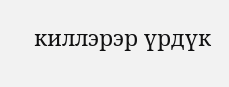киллэрэр үрдүк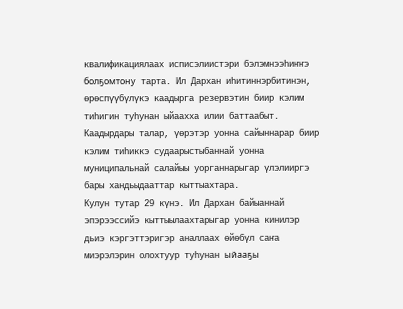квалификациялаах исписэлиистэри бэлэмнээһиҥҥэ болҕомтону тарта. Ил Дархан иһитиннэрбитинэн, өрөспүүбүлүкэ каадырга резервэтин биир кэлим тиһигин туһунан ыйаахха илии баттаабыт. Каадырдары талар, үөрэтэр уонна сайыннарар биир кэлим тиһиккэ судаарыстыбаннай уонна муниципальнай салайыы уорганнарыгар үлэлииргэ бары хандьыдааттар кыттыахтара.
Кулун тутар 29 күнэ. Ил Дархан байыаннай эпэрээссийэ кыттыылаахтарыгар уонна кинилэр дьиэ кэргэттэригэр аналлаах өйөбүл саҥа миэрэлэрин олохтуур туһунан ыйааҕы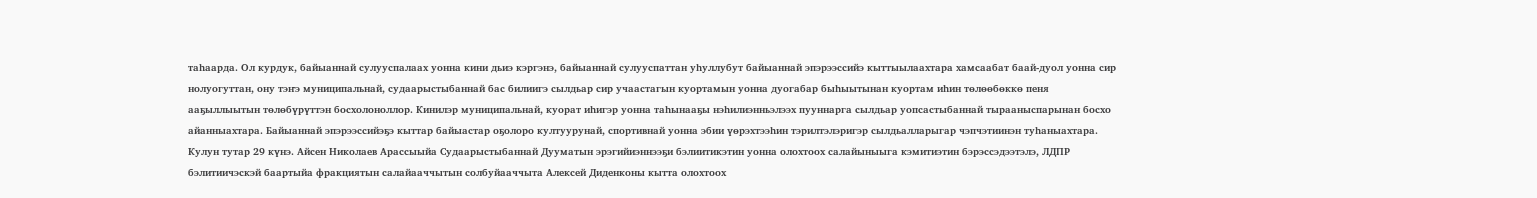таһаарда. Ол курдук, байыаннай сулууспалаах уонна кини дьиэ кэргэнэ, байыаннай сулууспаттан уһуллубут байыаннай эпэрээссийэ кыттыылаахтара хамсаабат баай-дуол уонна сир нолуогуттан, ону тэҥэ муниципальнай, судаарыстыбаннай бас билиигэ сылдьар сир учаастагын куортамын уонна дуогабар быһыытынан куортам иһин төлөөбөккө пеня ааҕыллыытын төлөбүрүттэн босхолоноллор. Кинилэр муниципальнай, куорат иһигэр уонна таһынааҕы нэһилиэнньэлээх пууннарга сылдьар уопсастыбаннай тырааныспарынан босхо айанныахтара. Байыаннай эпэрээссийэҕэ кыттар байыастар оҕолоро култуурунай, спортивнай уонна эбии үөрэхтээһин тэрилтэлэригэр сылдьалларыгар чэпчэтиинэн туһаныахтара.
Кулун тутар 29 күнэ. Айсен Николаев Арассыыйа Судаарыстыбаннай Дууматын эрэгийиэннээҕи бэлиитикэтин уонна олохтоох салайыныыга кэмитиэтин бэрэссэдээтэлэ, ЛДПР бэлитиичэскэй баартыйа фракциятын салайааччытын солбуйааччыта Алексей Диденконы кытта олохтоох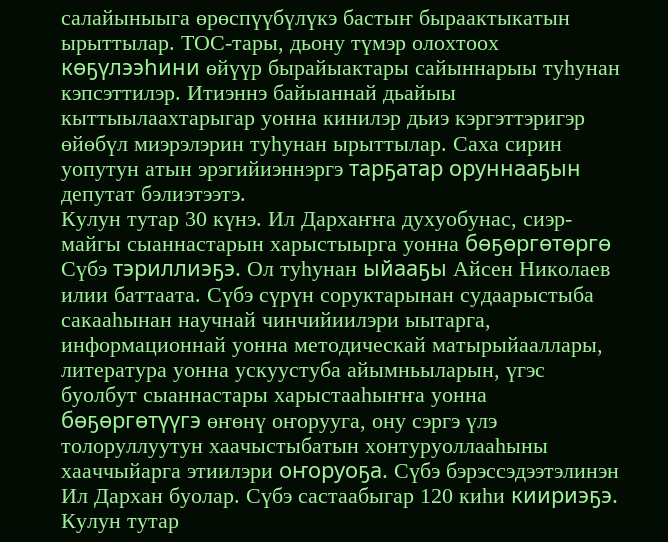салайыныыга өрөспүүбүлүкэ бастыҥ быраактыкатын ырыттылар. ТОС-тары, дьону түмэр олохтоох көҕүлээһини өйүүр бырайыактары сайыннарыы туһунан кэпсэттилэр. Итиэннэ байыаннай дьайыы кыттыылаахтарыгар уонна кинилэр дьиэ кэргэттэригэр өйөбүл миэрэлэрин туһунан ырыттылар. Саха сирин уопутун атын эрэгийиэннэргэ тарҕатар оруннааҕын депутат бэлиэтээтэ.
Кулун тутар 30 күнэ. Ил Дархаҥҥа духуобунас, сиэр-майгы сыаннастарын харыстыырга уонна бөҕөргөтөргө Сүбэ тэриллиэҕэ. Ол туһунан ыйааҕы Айсен Николаев илии баттаата. Сүбэ сүрүн соруктарынан судаарыстыба сакааһынан научнай чинчийиилэри ыытарга, информационнай уонна методическай матырыйааллары, литература уонна ускуустуба айымньыларын, үгэс буолбут сыаннастары харыстааһыҥҥа уонна бөҕөргөтүүгэ өҥөнү оҥорууга, ону сэргэ үлэ толоруллуутун хаачыстыбатын хонтуруоллааһыны хааччыйарга этиилэри оҥоруоҕа. Сүбэ бэрэссэдээтэлинэн Ил Дархан буолар. Сүбэ састаабыгар 120 киһи киириэҕэ.
Кулун тутар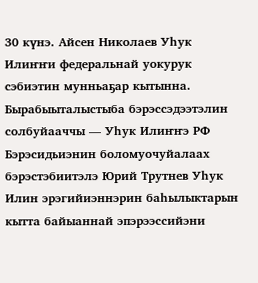30 күнэ. Айсен Николаев Уһук Илиҥҥи федеральнай уокурук сэбиэтин мунньаҕар кытынна. Бырабыыталыстыба бэрэссэдээтэлин солбуйааччы — Уһук Илиҥҥэ РФ Бэрэсидьиэнин боломуочуйалаах бэрэстэбиитэлэ Юрий Трутнев Уһук Илин эрэгийиэннэрин баһылыктарын кытта байыаннай эпэрээссийэни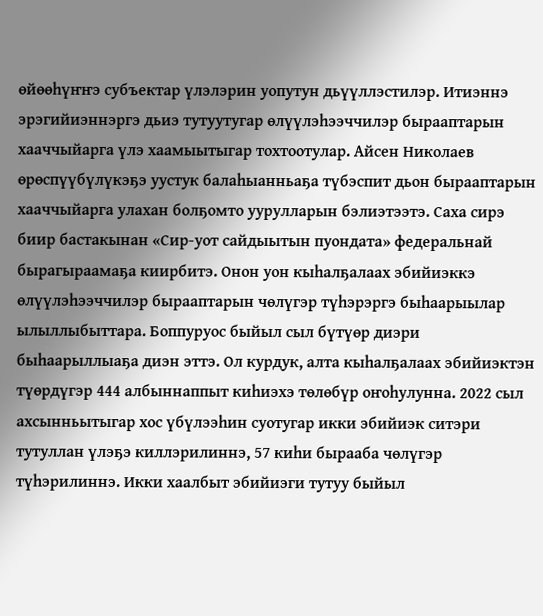өйөөһүҥҥэ субъектар үлэлэрин уопутун дьүүллэстилэр. Итиэннэ эрэгийиэннэргэ дьиэ тутуутугар өлүүлэһээччилэр бырааптарын хааччыйарга үлэ хаамыытыгар тохтоотулар. Айсен Николаев өрөспүүбүлүкэҕэ уустук балаһыанньаҕа түбэспит дьон бырааптарын хааччыйарга улахан болҕомто уурулларын бэлиэтээтэ. Саха сирэ биир бастакынан «Сир-уот сайдыытын пуондата» федеральнай бырагыраамаҕа киирбитэ. Онон уон кыһалҕалаах эбийиэккэ өлүүлэһээччилэр бырааптарын чөлүгэр түһэрэргэ быһаарыылар ылыллыбыттара. Боппуруос быйыл сыл бүтүөр диэри быһаарыллыаҕа диэн эттэ. Ол курдук, алта кыһалҕалаах эбийиэктэн түөрдүгэр 444 албыннаппыт киһиэхэ төлөбүр оҥоһулунна. 2022 сыл ахсынньытыгар хос үбүлээһин суотугар икки эбийиэк ситэри тутуллан үлэҕэ киллэрилиннэ, 57 киһи бырааба чөлүгэр түһэрилиннэ. Икки хаалбыт эбийиэги тутуу быйыл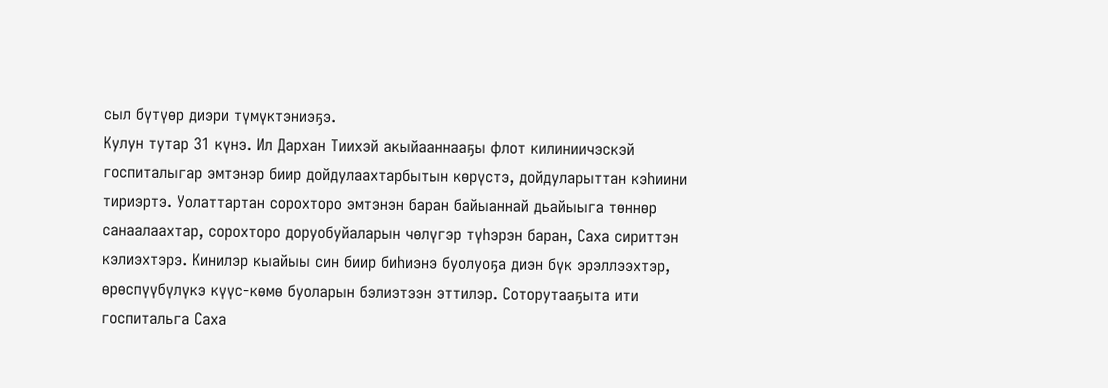сыл бүтүөр диэри түмүктэниэҕэ.
Кулун тутар 31 күнэ. Ил Дархан Тиихэй акыйааннааҕы флот килиниичэскэй госпиталыгар эмтэнэр биир дойдулаахтарбытын көрүстэ, дойдуларыттан кэһиини тириэртэ. Уолаттартан сорохторо эмтэнэн баран байыаннай дьайыыга төннөр санаалаахтар, сорохторо доруобуйаларын чөлүгэр түһэрэн баран, Саха сириттэн кэлиэхтэрэ. Кинилэр кыайыы син биир биһиэнэ буолуоҕа диэн бүк эрэллээхтэр, өрөспүүбүлүкэ күүс-көмө буоларын бэлиэтээн эттилэр. Соторутааҕыта ити госпитальга Саха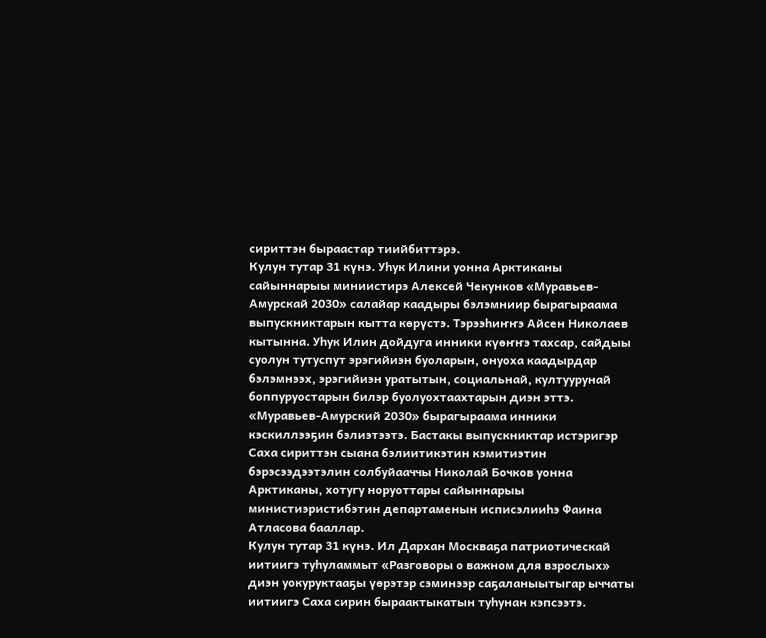сириттэн быраастар тиийбиттэрэ.
Кулун тутар 31 күнэ. Уһук Илини уонна Арктиканы сайыннарыы миниистирэ Алексей Чекунков «Муравьев-Амурскай 2030» салайар каадыры бэлэмниир бырагыраама выпускниктарын кытта көрүстэ. Тэрээһиҥҥэ Айсен Николаев кытынна. Уһук Илин дойдуга инники күөҥҥэ тахсар, сайдыы суолун тутуспут эрэгийиэн буоларын, онуоха каадырдар бэлэмнээх, эрэгийиэн уратытын, социальнай, култуурунай боппуруостарын билэр буолуохтаахтарын диэн эттэ. «Муравьев-Амурский 2030» бырагыраама инники кэскиллээҕин бэлиэтээтэ. Бастакы выпускниктар истэригэр Саха сириттэн сыана бэлиитикэтин кэмитиэтин бэрэсээдээтэлин солбуйааччы Николай Бочков уонна Арктиканы, хотугу норуоттары сайыннарыы министиэристибэтин департаменын исписэлииһэ Фаина Атласова бааллар.
Кулун тутар 31 күнэ. Ил Дархан Москваҕа патриотическай иитиигэ туһуламмыт «Разговоры о важном для взрослых» диэн уокуруктааҕы үөрэтэр сэминээр саҕаланыытыгар ыччаты иитиигэ Саха сирин быраактыкатын туһунан кэпсээтэ.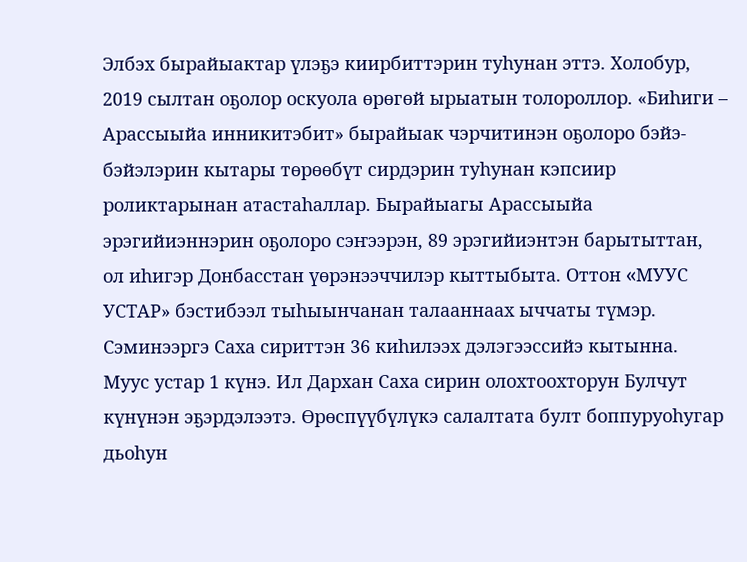Элбэх бырайыактар үлэҕэ киирбиттэрин туһунан эттэ. Холобур, 2019 сылтан оҕолор оскуола өрөгөй ырыатын толороллор. «Биһиги – Арассыыйа инникитэбит» бырайыак чэрчитинэн оҕолоро бэйэ-бэйэлэрин кытары төрөөбүт сирдэрин туһунан кэпсиир роликтарынан атастаһаллар. Бырайыагы Арассыыйа эрэгийиэннэрин оҕолоро сэҥээрэн, 89 эрэгийиэнтэн барытыттан, ол иһигэр Донбасстан үөрэнээччилэр кыттыбыта. Оттон «MУУС УСТАР» бэстибээл тыһыынчанан талааннаах ыччаты түмэр. Сэминээргэ Саха сириттэн 36 киһилээх дэлэгээссийэ кытынна.
Муус устар 1 күнэ. Ил Дархан Саха сирин олохтоохторун Булчут күнүнэн эҕэрдэлээтэ. Өрөспүүбүлүкэ салалтата булт боппуруоһугар дьоһун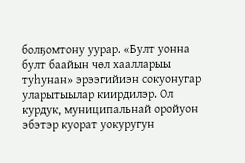болҕомтону уурар. «Булт уонна булт баайын чөл хаалларыы туһунан» эрээгийиэн сокуонугар уларытыылар киирдилэр. Ол курдук, муниципальнай оройуон эбэтэр куорат уокуругун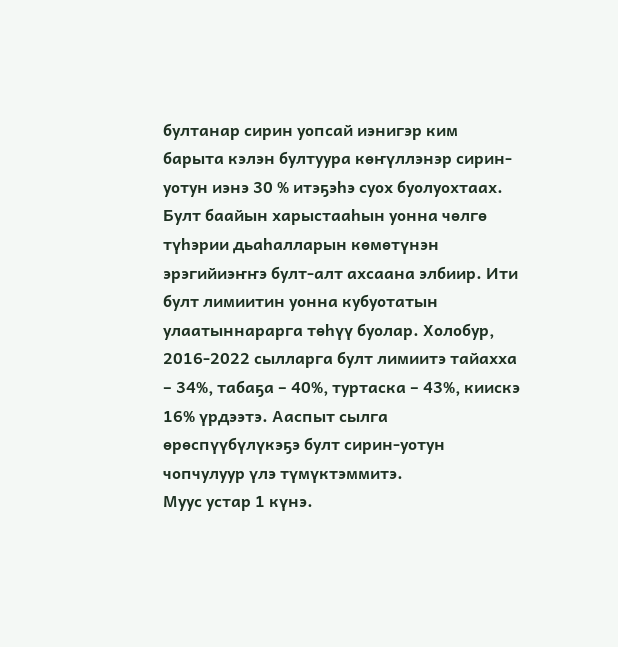бултанар сирин уопсай иэнигэр ким барыта кэлэн бултуура көҥүллэнэр сирин-уотун иэнэ 30 % итэҕэһэ суох буолуохтаах. Булт баайын харыстааһын уонна чөлгө түһэрии дьаһалларын көмөтүнэн эрэгийиэҥҥэ булт-алт ахсаана элбиир. Ити булт лимиитин уонна кубуотатын улаатыннарарга төһүү буолар. Холобур, 2016-2022 сылларга булт лимиитэ тайахха – 34%, табаҕа – 40%, туртаска – 43%, киискэ 16% үрдээтэ. Ааспыт сылга өрөспүүбүлүкэҕэ булт сирин-уотун чопчулуур үлэ түмүктэммитэ.
Муус устар 1 күнэ.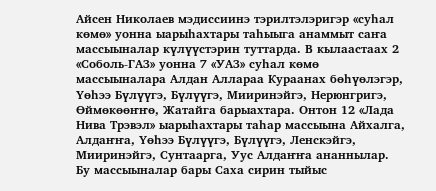Айсен Николаев мэдиссиинэ тэрилтэлэригэр «суһал көмө» уонна ыарыһахтары таһыыга анаммыт саҥа массыыналар күлүүстэрин туттарда. В кылаастаах 2 «Соболь-ГАЗ» уонна 7 «УАЗ» суһал көмө массыыналара Алдан Аллараа Кураанах бөһүөлэгэр, Үөһээ Бүлүүгэ, Бүлүүгэ, Мииринэйгэ, Нерюнгригэ, Өймөкөөҥҥө, Жатайга барыахтара. Онтон 12 «Лада Нива Трэвэл» ыарыһахтары таһар массыына Айхалга, Алдаҥҥа, Үөһээ Бүлүүгэ, Бүлүүгэ, Ленскэйгэ, Мииринэйгэ, Сунтаарга, Уус Алдаҥҥа ананнылар. Бу массыыналар бары Саха сирин тыйыс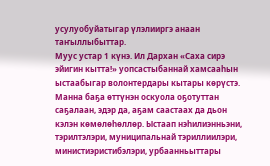усулуобуйатыгар үлэлииргэ анаан таҥыллыбыттар.
Муус устар 1 күнэ. Ил Дархан «Саха сирэ эйигин кытта!» уопсастыбаннай хамсааһын ыстаабыгар волонтердары кытары көрүстэ. Манна баҕа өттүнэн оскуола оҕотуттан саҕалаан, эдэр да, аҕам саастаах да дьон кэлэн көмөлөһөллөр. Ыстаап нэһилиэнньэни, тэрилтэлэри, муниципальнай тэриллиилэри, министиэристибэлэри, урбаанньыттары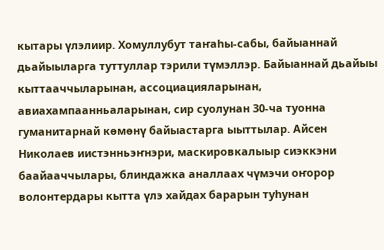кытары үлэлиир. Хомуллубут таҥаһы-сабы, байыаннай дьайыыларга туттуллар тэрили түмэллэр. Байыаннай дьайыы кыттааччыларынан, ассоциацияларынан, авиахампаанньаларынан, сир суолунан 30-ча туонна гуманитарнай көмөнү байыастарга ыыттылар. Айсен Николаев иистэнньэҥнэри, маскировкалыыр сиэккэни баайааччылары, блиндажка аналлаах чүмэчи оҥорор волонтердары кытта үлэ хайдах барарын туһунан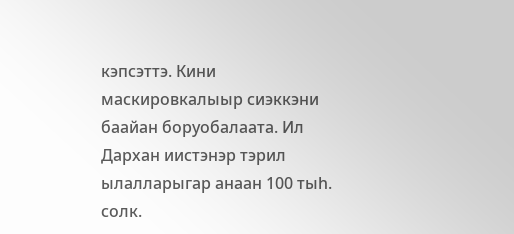кэпсэттэ. Кини маскировкалыыр сиэккэни баайан боруобалаата. Ил Дархан иистэнэр тэрил ылалларыгар анаан 100 тыһ. солк.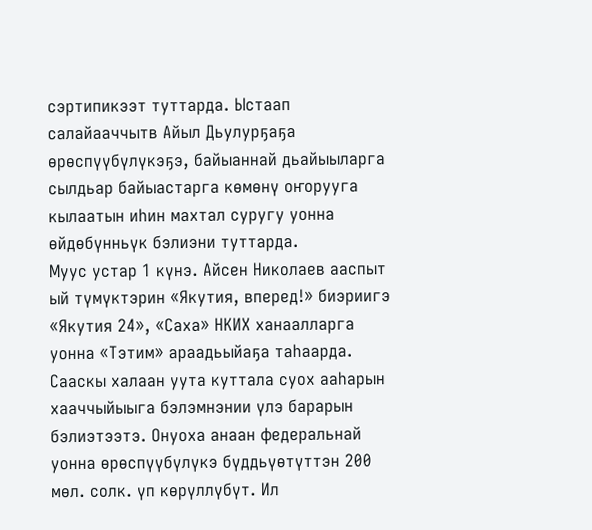сэртипикээт туттарда. Ыстаап салайааччытв Айыл Дьулурҕаҕа өрөспүүбүлүкэҕэ, байыаннай дьайыыларга сылдьар байыастарга көмөнү оҥорууга кылаатын иһин махтал суругу уонна өйдөбүнньүк бэлиэни туттарда.
Муус устар 1 күнэ. Айсен Николаев ааспыт ый түмүктэрин «Якутия, вперед!» биэриигэ «Якутия 24», «Саха» НКИХ ханаалларга уонна «Тэтим» араадьыйаҕа таһаарда. Сааскы халаан уута куттала суох ааһарын хааччыйыыга бэлэмнэнии үлэ барарын бэлиэтээтэ. Онуоха анаан федеральнай уонна өрөспүүбүлүкэ бүддьүөтүттэн 200 мөл. солк. үп көрүллүбүт. Ил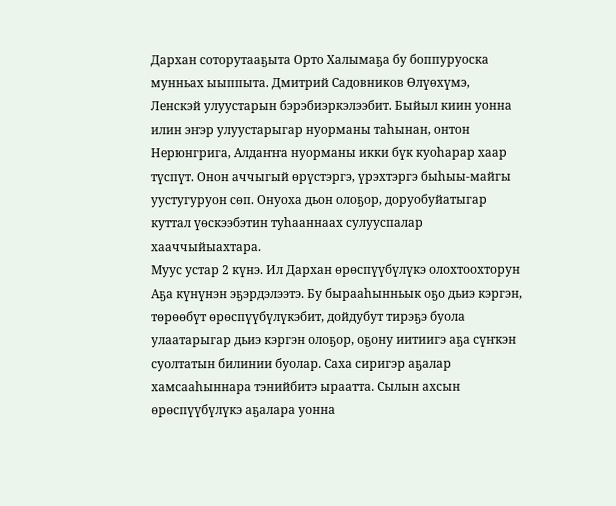Дархан соторутааҕыта Орто Халымаҕа бу боппуруоска мунньах ыыппыта. Дмитрий Садовников Өлүөхүмэ, Ленскэй улуустарын бэрэбиэркэлээбит. Быйыл киин уонна илин эҥэр улуустарыгар нуорманы таһынан, онтон Нерюнгрига, Алдаҥҥа нуорманы икки бүк куоһарар хаар түспүт. Онон аччыгый өрүстэргэ, үрэхтэргэ быһыы-майгы уустугуруон сөп. Онуоха дьон олоҕор, доруобуйатыгар куттал үөскээбэтин туһааннаах сулууспалар хааччыйыахтара.
Муус устар 2 күнэ. Ил Дархан өрөспүүбүлүкэ олохтоохторун Аҕа күнүнэн эҕэрдэлээтэ. Бу бырааһынньык оҕо дьиэ кэргэн, төрөөбүт өрөспүүбүлүкэбит, дойдубут тирэҕэ буола улаатарыгар дьиэ кэргэн олоҕор, оҕону иитиигэ аҕа сүҥкэн суолтатын билинии буолар. Саха сиригэр аҕалар хамсааһыннара тэнийбитэ ыраатта. Сылын ахсын өрөспүүбүлүкэ аҕалара уонна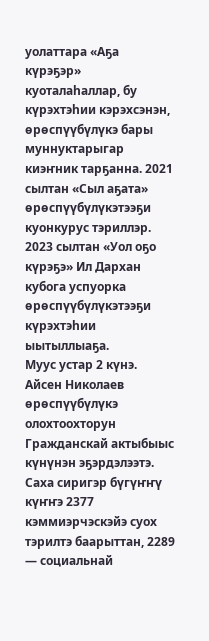уолаттара «Аҕа күрэҕэр» куоталаһаллар, бу күрэхтэһии кэрэхсэнэн, өрөспүүбүлүкэ бары муннуктарыгар киэҥник тарҕанна. 2021 сылтан «Сыл аҕата» өрөспүүбүлүкэтээҕи куонкурус тэриллэр. 2023 сылтан «Уол оҕо күрэҕэ» Ил Дархан кубога успуорка өрөспүүбүлүкэтээҕи күрэхтэһии ыытыллыаҕа.
Муус устар 2 күнэ. Айсен Николаев өрөспүүбүлүкэ олохтоохторун Гражданскай актыбыыс күнүнэн эҕэрдэлээтэ. Саха сиригэр бүгүҥҥү күҥҥэ 2377 кэммиэрчэскэйэ суох тэрилтэ баарыттан, 2289 — социальнай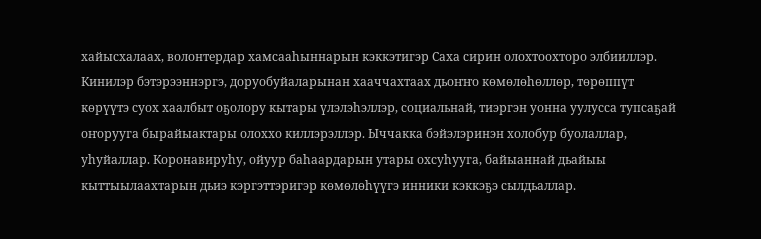хайысхалаах, волонтердар хамсааһыннарын кэккэтигэр Саха сирин олохтоохторо элбииллэр. Кинилэр бэтэрээннэргэ, доруобуйаларынан хааччахтаах дьоҥҥо көмөлөһөллөр, төрөппүт көрүүтэ суох хаалбыт оҕолору кытары үлэлэһэллэр, социальнай, тиэргэн уонна уулусса тупсаҕай оҥорууга бырайыактары олоххо киллэрэллэр. Ыччакка бэйэлэринэн холобур буолаллар, уһуйаллар. Коронавируһу, ойуур баһаардарын утары охсуһууга, байыаннай дьайыы кыттыылаахтарын дьиэ кэргэттэригэр көмөлөһүүгэ инники кэккэҕэ сылдьаллар.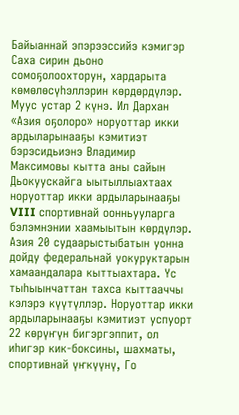Байыаннай эпэрээссийэ кэмигэр Саха сирин дьоно сомоҕолоохторун, хардарыта көмөлөсүһэллэрин көрдөрдүлэр.
Муус устар 2 күнэ. Ил Дархан «Азия оҕолоро» норуоттар икки ардыларынааҕы кэмитиэт бэрэсидьиэнэ Владимир Максимовы кытта аны сайын Дьокуускайга ыытыллыахтаах норуоттар икки ардыларынааҕы VIII спортивнай оонньууларга бэлэмнэнии хаамыытын көрдүлэр. Азия 20 судаарыстыбатын уонна дойду федеральнай уокуруктарын хамаандалара кыттыахтара. Үс тыһыынчаттан тахса кыттааччы кэлэрэ күүтүллэр. Норуоттар икки ардыларынааҕы кэмитиэт успуорт 22 көрүҥүн бигэргэппит, ол иһигэр кик-боксины, шахматы, спортивнай үҥкүүнү, Го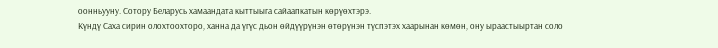оонньууну. Сотору Беларусь хамаандата кыттыыга сайаапкатын көрүөхтэрэ.
Күндү Саха сирин олохтоохторо, ханна да үгүс дьон өйдүүрүнэн өтөрүнэн түспэтэх хаарынан көмөн, ону ыраастыыртан соло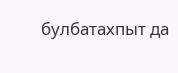булбатахпыт да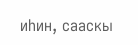иһин, сааскы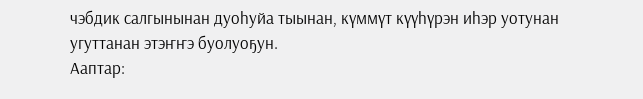чэбдик салгынынан дуоһуйа тыынан, күммүт күүһүрэн иһэр уотунан угуттанан этэҥҥэ буолуоҕун.
Ааптар: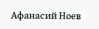Афанасий Ноев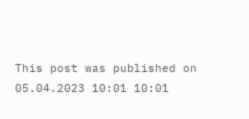This post was published on 05.04.2023 10:01 10:01